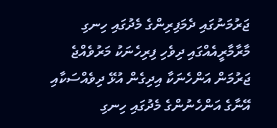ޖަރުމަނުގައި ދެމަފިރިންގެ މެދުގައި ހިނގި މާރާމާރީއެއްގައި ދިވެހި ފިރިހެނަކު މަރުވެއްޖެ
ޖަރުމަން އަންހެނަކާ އިދިގެން އުޅޭ ދިވެއްސަކާއި އޭނާގެ އަންހެނުންގެ މެދުގައި ހިނގި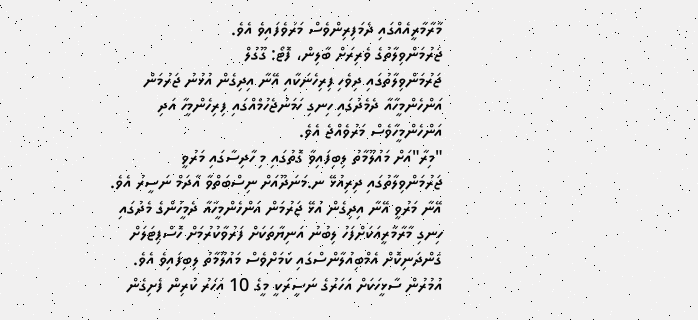މާރާމާރީއެއްގައި ދެމަފިރިންވެސް މަރުވެފައިވެ އެވެ.
ޖަރުމަންވިލާތުގެ ވެރިރަށް ބާލިން، ފޮޓޯ: ގޫގުލް
ޖަރުމަންވިލާތުގައި ދިވެހި ފިރިހެނަކާއި އޭނާ އިދިގެން އުޅުނު ޖަރުމަން އަންހެންމީހާއާ ދެމެދުގައި ހިނގި ހަމަނުޖެހުމެއްގައި ފިރިހެންމީހާ އަދި އަންހެންމީހާވެސް މަރުވެއްޖެ އެވެ.
"މިރާ"އަށް މައުލޫމާތު ލިބިފައިވާ ގޮތުގައި މި ހާދިސާގައި މަރުވީ ޖަރުމަންވިލާތުގައި ދިރިއުޅޭ ނ.މަނަދޫއަށް ނިސްބަތްވާ އާދަމް ނަސީރު އެވެ. އޭނާ މަރުވީ އޭނާ އިދިގެން އުޅޭ ޖަރުމަން އަންހެންމީހާއާ ދެމީހުންގެ މެދުގައި ހިނގި މާރާމާރީއަކަށްފަހު ލިބުނު އަނިޔާތަކަށް ފަރުވާކުރުމަށް ހޮސްޕިޓަލަށް ގެންދަނިކޮށް އެމްބިއުލާންސްގައި ކަމަށްވެސް މައުލޫމާތު ލިބިފައިވެ އެވެ.
އުމުރުން ސާޅީހަކަށް އަހަރުގެ ނަސީރަކީ މީގެ 10 އަހަރު ކުރިން ފެށިގެން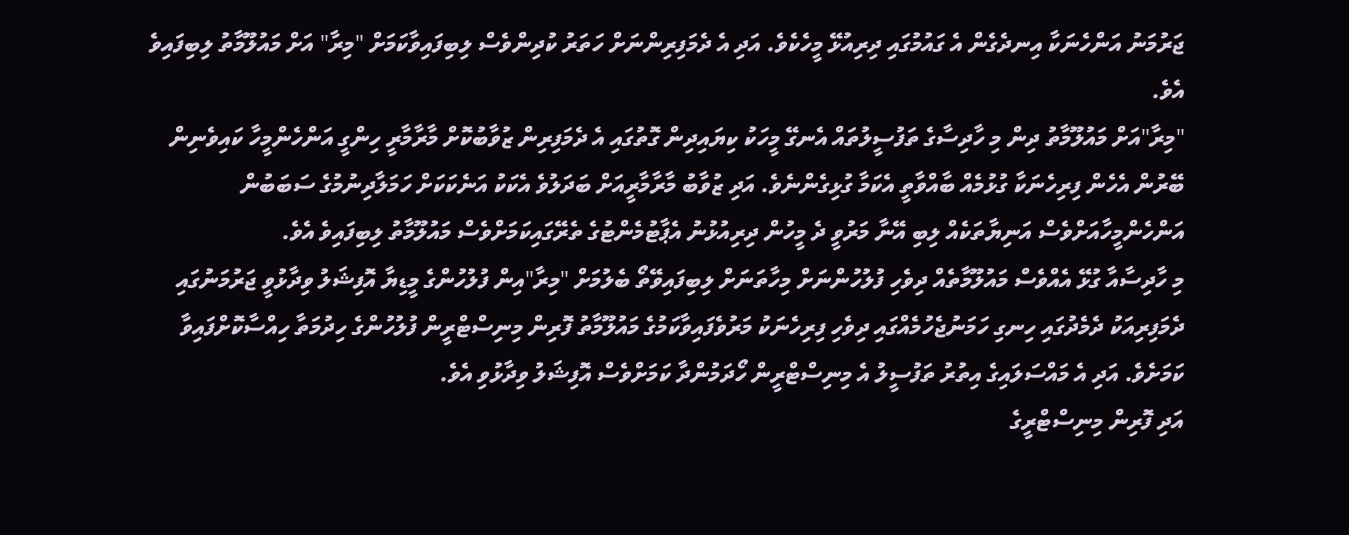ޖަރުމަނު އަންހެނަކާ އިނދެގެން އެ ގައުމުގައި ދިރިއުޅޭ މީހެކެވެ. އަދި އެ ދެމަފިރިންނަށް ހަތަރު ކުދިންވެސް ލިބިފައިވާކަމަށް "މިރާ" އަށް މައުލޫމާތު ލިބިފައިވެ އެވެ.
"މިރާ"އަށް މައުލޫމާތު ދިން މި ހާދިސާގެ ތަފުސީލުތައް އެނގޭ މީހަކު ކިޔައިދިން ގޮތުގައި އެ ދެމަފިރިން ޒުވާބުކޮށް މާރާމާރީ ހިންގީ އަންހެންމީހާ ކައިވެނިން ބޭރުން އެހެން ފިރިހެނަކާ ގުޅުމެއް ބާއްވާތީ އެކަމާ ގުޅިގެންނެވެ. އަދި ޒުވާބު މާރާމާރީއަށް ބަދަލުވެ އެކަކު އަނެކަކަށް ހަމަލާދިނުމުގެ ސަބަބުން އަންހެންމީހާއަށްވެސް އަނިޔާތަކެއް ލިބި އޭނާ މަރުވީ ދެ މީހުން ދިރިއުޅުނު އެޕާޓުމެންޓުގެ ތެރޭގައިކަމަށްވެސް މައުލޫމާތު ލިބިފައިވެ އެވެ.
މި ހާދިސާއާ ގުޅޭ އެއްވެސް މައުލޫމާތެއް ދިވެހި ފުލުހުންނަށް މިހާތަނަށް ލިބިފައިވޭތޯ ބެލުމަށް "މިރާ"އިން ފުލުހުންގެ މީޑިޔާ އޮފިޝަލު ވިދާޅުވީ ޖަރުމަނުގައި ދެމަފިރިއަކު ދެމެދުގައި ހިނގި ހަމަނުޖެހުމެއްގައި ދިވެހި ފިރިހެނަކު މަރުވެފައިވާކަމުގެ މައުލޫމާތު ފޮރިން މިނިސްޓްރީން ފުލުހުންގެ ހިދުމަތާ ހިއްސާކޮށްފައިވާ ކަމަށެވެ. އަދި އެ މައްސަލައިގެ އިތުރު ތަފުސީލު އެ މިނިސްޓްރީން ހޯދަމުންދާ ކަމަށްވެސް އޮފިޝަލު ވިދާޅުވި އެވެ.
އަދި ފޮރިން މިނިސްޓްރީގެ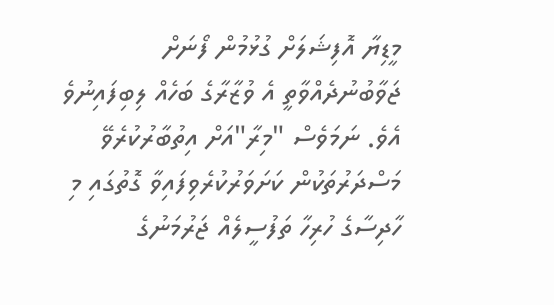މީޑިޔާ އޮފިޝަލަށް ގުޅުމުން ފޯނަށް ޖަވާބުނުދެއްވާތީ އެ ވުޒާރާގެ ބަހެއް ލިބިފައިނުވެ އެވެ. ނަމަވެސް "މިރާ"އަށް އިތުބާރުކުރެވޭ މަސްދަރުތަކުން ކަށަވަރުކުރެވިފައިވާ ގޮތުގައި މި ހާދިސާގެ ހުރިހާ ތަފުސީލެއް ޖަރުމަނުގެ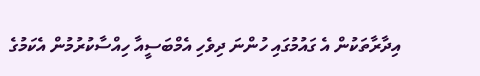އިދާރާތަކުން އެ ގައުމުގައި ހުންނަ ދިވެހި އެމްބަސީއާ ހިއްސާކުރުމުން އެކަމުގެ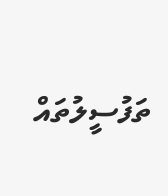ތަފުސީލުތައް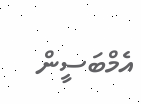އެމްބަސީން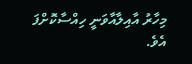މިހާރު އާއިލާއާވަނީ ހިއްސާކޮށްފަ އެވެ.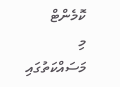ކޮމެންޓް
މި މަސައްކަތުގައި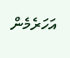އަހަރެމެން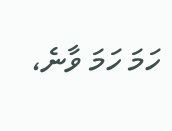ހަމަ ހަމަ ވާނެ،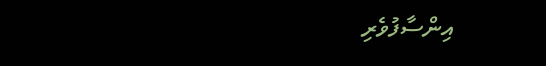އިންސާފުވެރި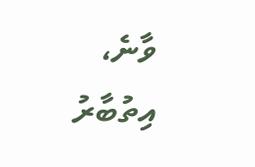ވާނެ، އިތުބާރު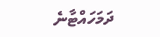ދަމަހައްޓާނެ